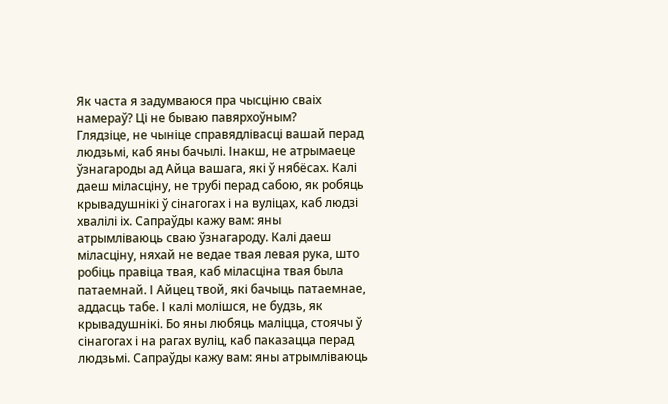Як часта я задумваюся пра чысціню сваіх намераў? Ці не бываю павярхоўным?
Глядзіце, не чыніце справядлівасці вашай перад людзьмі, каб яны бачылі. Інакш, не атрымаеце ўзнагароды ад Айца вашага, які ў нябёсах. Калі даеш міласціну, не трубі перад сабою, як робяць крывадушнікі ў сінагогах і на вуліцах, каб людзі хвалілі іх. Сапраўды кажу вам: яны атрымліваюць сваю ўзнагароду. Калі даеш міласціну, няхай не ведае твая левая рука, што робіць правіца твая, каб міласціна твая была патаемнай. І Айцец твой, які бачыць патаемнае, аддасць табе. І калі молішся, не будзь, як крывадушнікі. Бо яны любяць маліцца, стоячы ў сінагогах і на рагах вуліц, каб паказацца перад людзьмі. Сапраўды кажу вам: яны атрымліваюць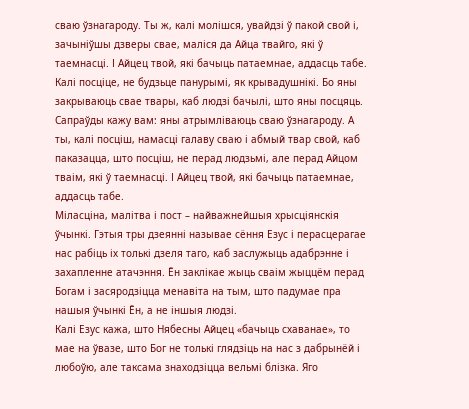сваю ўзнагароду. Ты ж, калі молішся, увайдзі ў пакой свой і, зачыніўшы дзверы свае, маліся да Айца твайго, які ў таемнасці. І Айцец твой, які бачыць патаемнае, аддасць табе. Калі посціце, не будзьце панурымі, як крывадушнікі. Бо яны закрываюць свае твары, каб людзі бачылі, што яны посцяць. Сапраўды кажу вам: яны атрымліваюць сваю ўзнагароду. А ты, калі посціш, намасці галаву сваю і абмый твар свой, каб паказацца, што посціш, не перад людзьмі, але перад Айцом тваім, які ў таемнасці. І Айцец твой, які бачыць патаемнае, аддасць табе.
Міласціна, малітва і пост – найважнейшыя хрысціянскія ўчынкі. Гэтыя тры дзеянні называе сёння Езус і перасцерагае нас рабіць іх толькі дзеля таго, каб заслужыць адабрэнне і захапленне атачэння. Ён заклікае жыць сваім жыццём перад Богам і засяродзіцца менавіта на тым, што падумае пра нашыя ўчынкі Ён, а не іншыя людзі.
Калі Езус кажа, што Нябесны Айцец «бачыць схаванае», то мае на ўвазе, што Бог не толькі глядзіць на нас з дабрынёй і любоўю, але таксама знаходзіцца вельмі блізка. Яго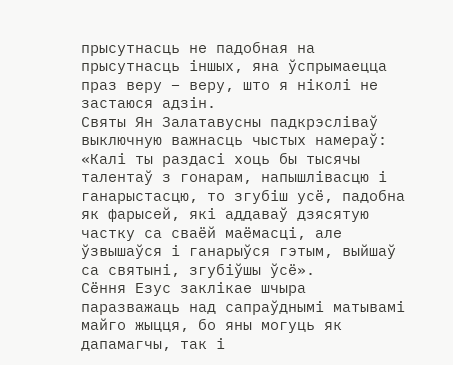прысутнасць не падобная на прысутнасць іншых, яна ўспрымаецца праз веру – веру, што я ніколі не застаюся адзін.
Святы Ян Залатавусны падкрэсліваў выключную важнасць чыстых намераў: «Калі ты раздасі хоць бы тысячы талентаў з гонарам, напышлівасцю і ганарыстасцю, то згубіш усё, падобна як фарысей, які аддаваў дзясятую частку са сваёй маёмасці, але ўзвышаўся і ганарыўся гэтым, выйшаў са святыні, згубіўшы ўсё».
Сёння Езус заклікае шчыра паразважаць над сапраўднымі матывамі майго жыцця, бо яны могуць як дапамагчы, так і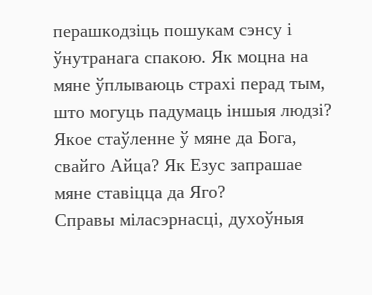перашкодзіць пошукам сэнсу і ўнутранага спакою. Як моцна на мяне ўплываюць страхі перад тым, што могуць падумаць іншыя людзі?
Якое стаўленне ў мяне да Бога, свайго Айца? Як Езус запрашае мяне ставіцца да Яго?
Справы міласэрнасці, духоўныя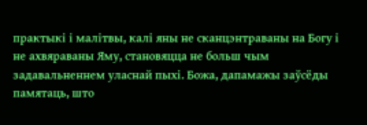практыкі і малітвы, калі яны не сканцэнтраваны на Богу і не ахвяраваны Яму, становяцца не больш чым задавальненнем уласнай пыхі. Божа, дапамажы заўсёды памятаць, што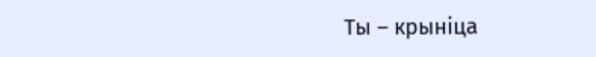Ты – крыніца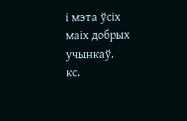і мэта ўсіх маіх добрых учынкаў.
кс.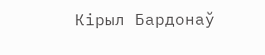Кірыл Бардонаў